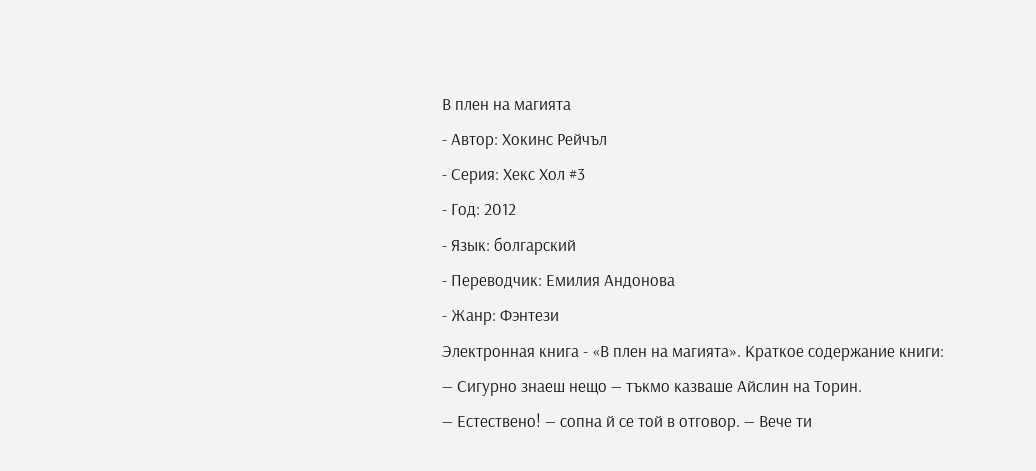В плен на магията
- Автор: Хокинс Рейчъл
- Серия: Хекс Хол #3
- Год: 2012
- Язык: болгарский
- Переводчик: Емилия Андонова
- Жанр: Фэнтези
Электронная книга - «В плен на магията». Краткое содержание книги:
— Сигурно знаеш нещо — тъкмо казваше Айслин на Торин.
— Естествено! — сопна й се той в отговор. — Вече ти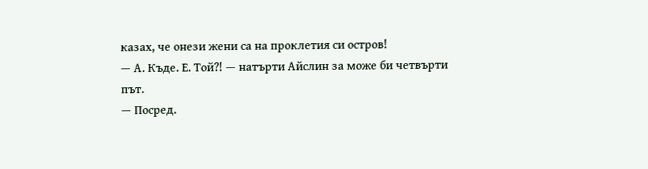казах, че онези жени са на проклетия си остров!
— А. Къде. Е. Той?! — натърти Айслин за може би четвърти път.
— Посред.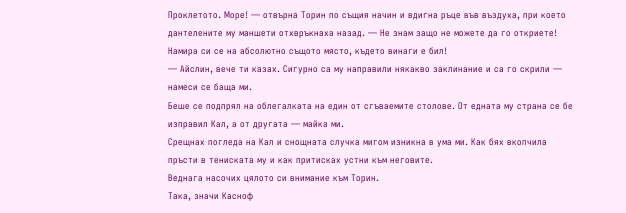Проклетото. Море! — отвърна Торин по същия начин и вдигна ръце във въздуха, при което дантелените му маншети отхвръкнаха назад. — Не знам защо не можете да го откриете! Намира си се на абсолютно същото място, където винаги е бил!
— Айслин, вече ти казах. Сигурно са му направили някакво заклинание и са го скрили — намеси се баща ми.
Беше се подпрял на облегалката на един от сгъваемите столове. От едната му страна се бе изправил Кал, а от другата — майка ми.
Срещнах погледа на Кал и снощната случка мигом изникна в ума ми. Как бях вкопчила пръсти в тениската му и как притисках устни към неговите.
Веднага насочих цялото си внимание към Торин.
Така, значи Касноф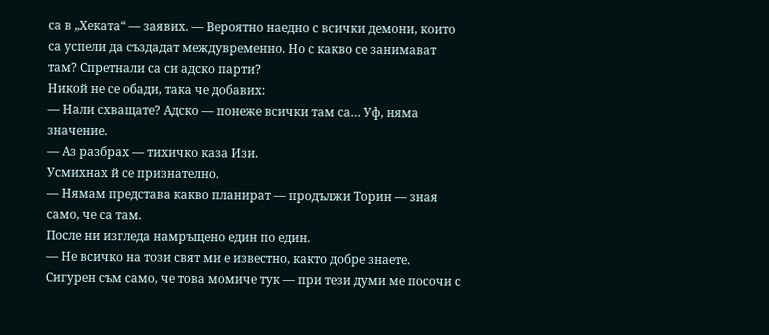са в „Хеката“ — заявих. — Вероятно наедно с всички демони, които са успели да създадат междувременно. Но с какво се занимават там? Спретнали са си адско парти?
Никой не се обади, така че добавих:
— Нали схващате? Адско — понеже всички там са… Уф, няма значение.
— Аз разбрах — тихичко каза Изи.
Усмихнах й се признателно.
— Нямам представа какво планират — продължи Торин — зная само, че са там.
После ни изгледа намръщено един по един.
— Не всичко на този свят ми е известно, както добре знаете. Сигурен съм само, че това момиче тук — при тези думи ме посочи с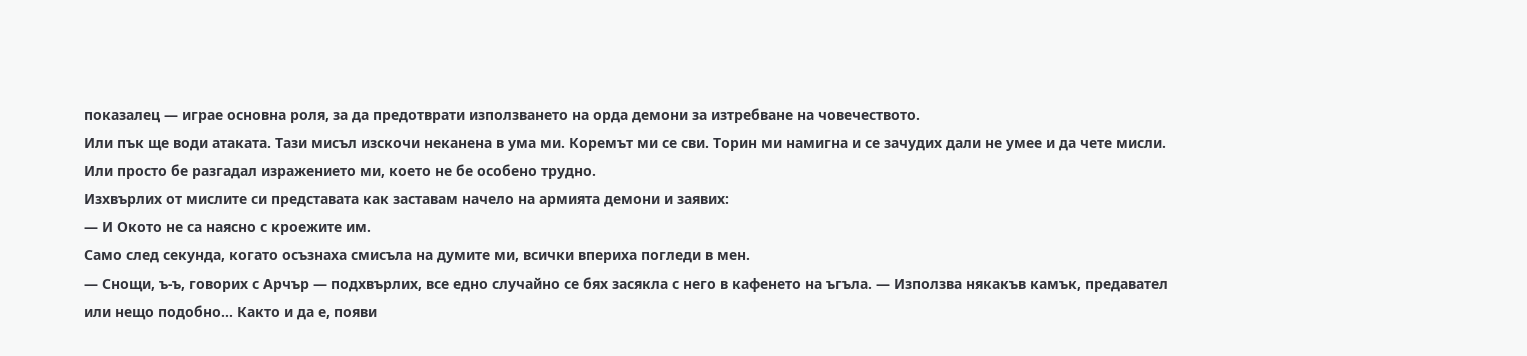показалец — играе основна роля, за да предотврати използването на орда демони за изтребване на човечеството.
Или пък ще води атаката. Тази мисъл изскочи неканена в ума ми. Коремът ми се сви. Торин ми намигна и се зачудих дали не умее и да чете мисли. Или просто бе разгадал изражението ми, което не бе особено трудно.
Изхвърлих от мислите си представата как заставам начело на армията демони и заявих:
— И Окото не са наясно с кроежите им.
Само след секунда, когато осъзнаха смисъла на думите ми, всички впериха погледи в мен.
— Снощи, ъ-ъ, говорих с Арчър — подхвърлих, все едно случайно се бях засякла с него в кафенето на ъгъла. — Използва някакъв камък, предавател или нещо подобно… Както и да е, появи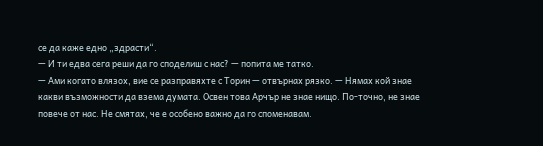се да каже едно „здрасти“.
— И ти едва сега реши да го споделиш с нас? — попита ме татко.
— Ами когато влязох, вие се разправяхте с Торин — отвърнах рязко. — Нямах кой знае какви възможности да взема думата. Освен това Арчър не знае нищо. По-точно, не знае повече от нас. Не смятах, че е особено важно да го споменавам.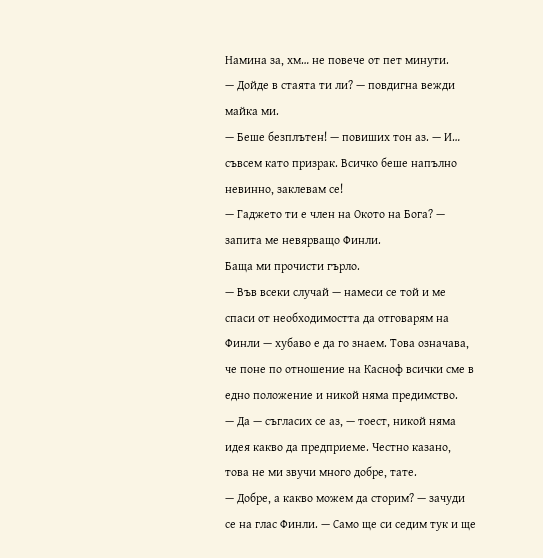Намина за, хм… не повече от пет минути.
— Дойде в стаята ти ли? — повдигна вежди майка ми.
— Беше безплътен! — повиших тон аз. — И… съвсем като призрак. Всичко беше напълно невинно, заклевам се!
— Гаджето ти е член на Окото на Бога? — запита ме невярващо Финли.
Баща ми прочисти гърло.
— Във всеки случай — намеси се той и ме спаси от необходимостта да отговарям на Финли — хубаво е да го знаем. Това означава, че поне по отношение на Касноф всички сме в едно положение и никой няма предимство.
— Да — съгласих се аз, — тоест, никой няма идея какво да предприеме. Честно казано, това не ми звучи много добре, тате.
— Добре, а какво можем да сторим? — зачуди се на глас Финли. — Само ще си седим тук и ще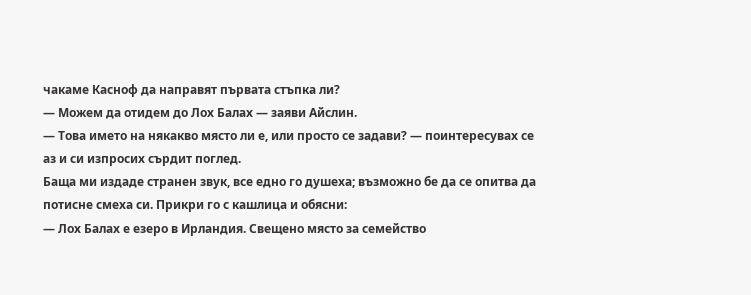чакаме Касноф да направят първата стъпка ли?
— Можем да отидем до Лох Балах — заяви Айслин.
— Това името на някакво място ли е, или просто се задави? — поинтересувах се аз и си изпросих сърдит поглед.
Баща ми издаде странен звук, все едно го душеха; възможно бе да се опитва да потисне смеха си. Прикри го с кашлица и обясни:
— Лох Балах е езеро в Ирландия. Свещено място за семейство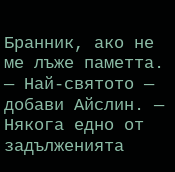Бранник, ако не ме лъже паметта.
— Най-святото — добави Айслин. — Някога едно от задълженията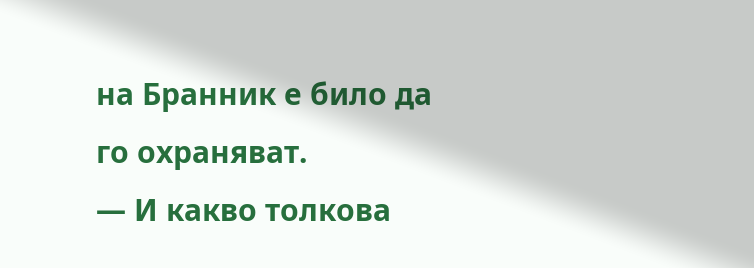на Бранник е било да го охраняват.
— И какво толкова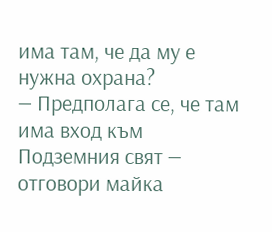има там, че да му е нужна охрана?
— Предполага се, че там има вход към Подземния свят — отговори майка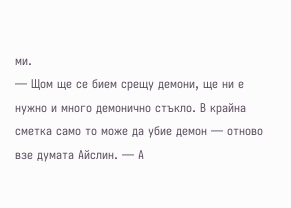ми.
— Щом ще се бием срещу демони, ще ни е нужно и много демонично стъкло. В крайна сметка само то може да убие демон — отново взе думата Айслин. — А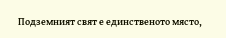Подземният свят е единственото място,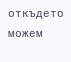откъдето можем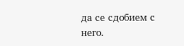да се сдобием с него.